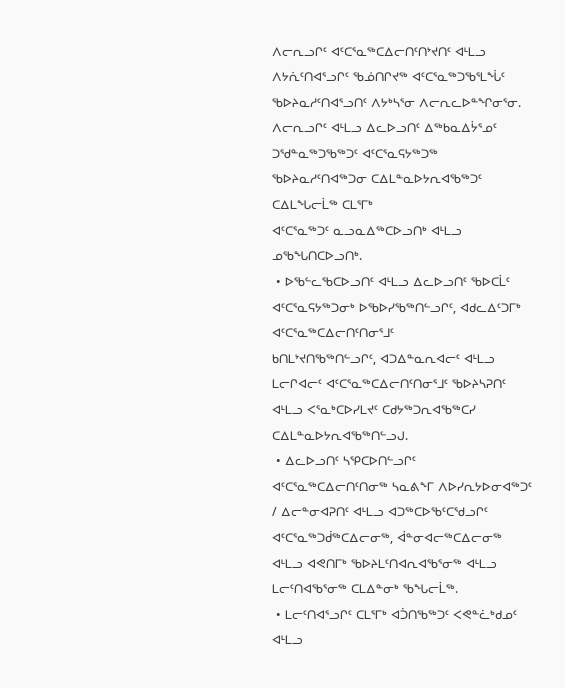ᐱᓕᕆᓗᒋᑦ ᐊᑦᑕᕐᓇᖅᑕᐃᓕᑎᑦᑎᔾᔪᑎᑦ ᐊᒻᒪᓗ ᐱᔭᕇᑦᑎᐊᕐᓗᒋᑦ ᖃᓅᑎᒋᔪᖅ ᐊᑦᑕᕐᓇᖅᑐᖃᕐᒪᖔᑦ ᖃᐅᔨᓇᓱᑦᑎᐊᕐᓗᑎᑦ ᐱᔭᒃᓴᕐᓂ ᐱᓕᕆᓚᐅᓐᖏᓂᕐᓂ.
ᐱᓕᕆᓗᒋᑦ ᐊᒻᒪᓗ ᐃᓚᐅᓗᑎᑦ ᐃᖅᑲᓇᐃᔮᕐᓄᑦ ᑐᖁᓐᓇᖅᑐᖃᖅᑐᑦ ᐊᑦᑕᕐᓇᕋᔭᖅᑐᖅ ᖃᐅᔨᓇᓱᑦᑎᐊᖅᑐᓂ ᑕᐃᒪᓐᓇᐅᔭᕆᐊᖃᖅᑐᑦ ᑕᐃᒪᖓᓕᒫᖅ ᑕᒪᕐᒥᒃ
ᐊᑦᑕᕐᓇᖅᑐᑦ ᓇᓗᓇᐃᖅᑕᐅᓗᑎᒃ ᐊᒻᒪᓗ ᓄᖃᖓᑎᑕᐅᓗᑎᒃ.
 • ᐅᖃᓪᓚᖃᑕᐅᓗᑎᑦ ᐊᒻᒪᓗ ᐃᓚᐅᓗᑎᑦ ᖃᐅᑕᒫᑦ ᐊᑦᑕᕐᓇᕋᔭᖅᑐᓂᒃ ᐅᖃᐅᓯᖃᖅᑎᓪᓗᒋᑦ, ᐊᑯᓚᐃᑦᑐᒥᒃ ᐊᑦᑕᕐᓇᖅᑕᐃᓕᑎᑦᑎᓂᕐᒧᑦ
ᑲᑎᒪᔾᔪᑎᖃᖅᑎᓪᓗᒋᑦ, ᐊᑐᐃᓐᓇᕆᐊᓕᑦ ᐊᒻᒪᓗ ᒪᓕᒋᐊᓕᑦ ᐊᑦᑕᕐᓇᖅᑕᐃᓕᑎᑦᑎᓂᕐᒧᑦ ᖃᐅᔨᓴᕈᑎᑦ ᐊᒻᒪᓗ ᐸᕐᓇᒃᑕᐅᓯᒪᔪᑦ ᑕᑯᔭᖅᑐᕆᐊᖃᖅᑕᓯ
ᑕᐃᒪᓐᓇᐅᔭᕆᐊᖃᖅᑎᓪᓗᒍ.
 • ᐃᓚᐅᓗᑎᑦ ᓴᕿᑕᐅᑎᓪᓗᒋᑦ ᐊᑦᑕᕐᓇᖅᑕᐃᓕᑎᑦᑎᓂᖅ ᓴᓇᕕᖕᒥ ᐱᐅᓯᕆᔭᐅᓂᐊᖅᑐᑦ / ᐃᓕᓐᓂᐊᕈᑎᑦ ᐊᒻᒪᓗ ᐊᑐᖅᑕᐅᖃᑦᑕᖁᓗᒋᑦ
ᐊᑦᑕᕐᓇᖅᑐᑰᖅᑕᐃᓕᓂᖅ, ᐋᓐᓂᐊᓕᖅᑕᐃᓕᓂᖅ ᐊᒻᒪᓗ ᐊᕙᑎᒥᒃ ᖃᐅᔨᒪᑦᑎᐊᕆᐊᖃᕐᓂᖅ ᐊᒻᒪᓗ ᒪᓕᑦᑎᐊᖃᕐᓂᖅ ᑕᒪᐃᓐᓂᒃ ᖃᖓᓕᒫᖅ.
 • ᒪᓕᑦᑎᐊᕐᓗᒋᑦ ᑕᒪᕐᒥᒃ ᐊᑑᑎᖃᖅᑐᑦ ᐸᕙᓐᓛᒃᑯᓄᑦ ᐊᒻᒪᓗ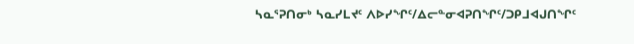ᓴᓇᕐᕈᑎᓂᒃ ᓴᓇᓯᒪᔪᑦ ᐱᐅᓯᖏᑦ/ᐃᓕᓐᓂᐊᕈᑎᖏᑦ/ᑐᑭᒧᐊᒍᑎᖏᑦ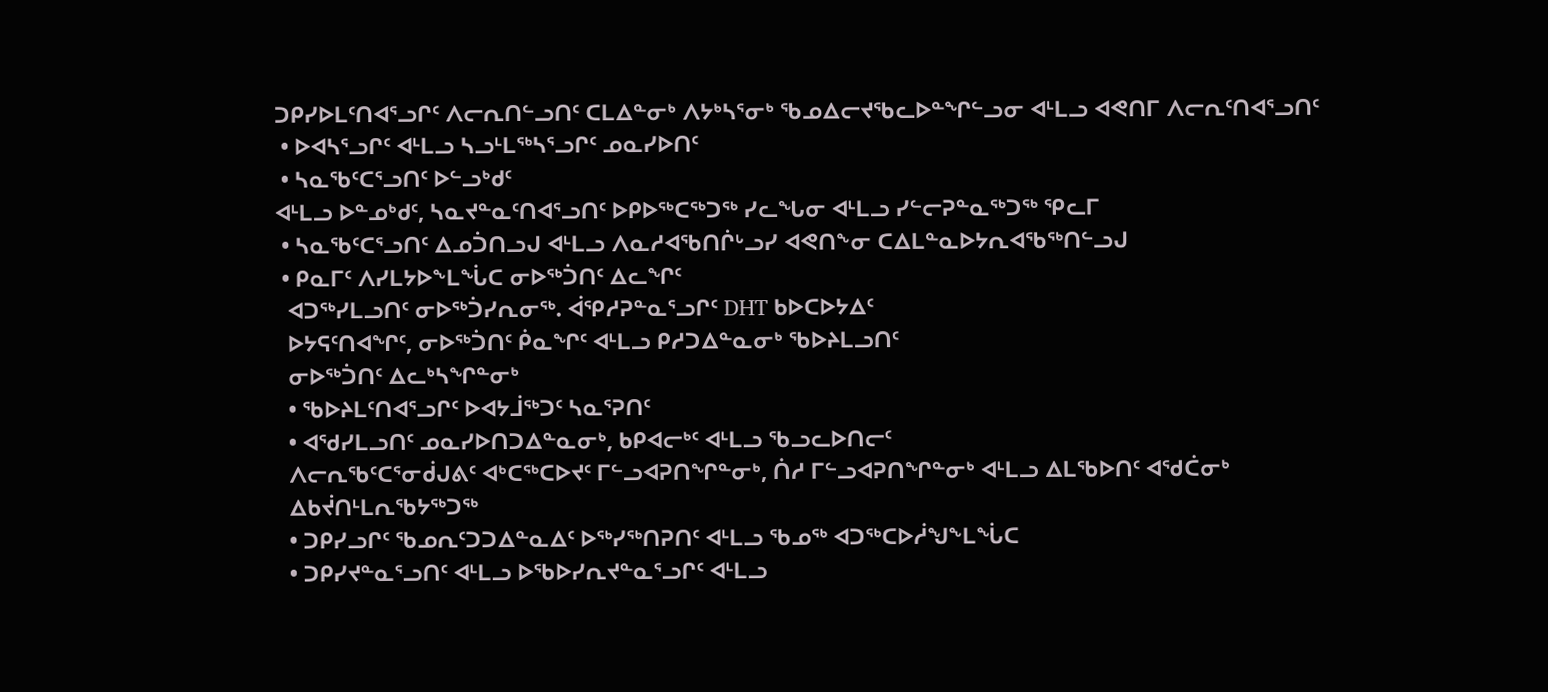ᑐᑭᓯᐅᒪᑦᑎᐊᕐᓗᒋᑦ ᐱᓕᕆᑎᓪᓗᑎᑦ ᑕᒪᐃᓐᓂᒃ ᐱᔭᒃᓴᕐᓂᒃ ᖃᓄᐃᓕᔪᖃᓚᐅᓐᖏᓪᓗᓂ ᐊᒻᒪᓗ ᐊᕙᑎᒥ ᐱᓕᕆᑦᑎᐊᕐᓗᑎᑦ
 • ᐅᐊᓴᕐᓗᒋᑦ ᐊᒻᒪᓗ ᓴᓗᒻᒪᖅᓴᕐᓗᒋᑦ ᓄᓇᓯᐅᑎᑦ
 • ᓴᓇᖃᑦᑕᕐᓗᑎᑦ ᐅᓪᓗᒃᑯᑦ
ᐊᒻᒪᓗ ᐅᓐᓄᒃᑯᑦ, ᓴᓇᔪᓐᓇᑦᑎᐊᕐᓗᑎᑦ ᐅᑭᐅᖅᑕᖅᑐᖅ ᓯᓚᖓᓂ ᐊᒻᒪᓗ ᓯᓪᓕᕈᓐᓇᖅᑐᖅ ᕿᓚᒥ
 • ᓴᓇᖃᑦᑕᕐᓗᑎᑦ ᐃᓄᑑᑎᓗᒍ ᐊᒻᒪᓗ ᐱᓇᓱᐊᖃᑎᒌᒡᓗᓯ ᐊᕙᑎᖕᓂ ᑕᐃᒪᓐᓇᐅᔭᕆᐊᖃᖅᑎᓪᓗᒍ
 • ᑭᓇᒥᑦ ᐱᓯᒪᔭᐅᖕᒪᖔᑕ ᓂᐅᖅᑑᑎᑦ ᐃᓚᖏᑦ
  ᐊᑐᖅᓯᒪᓗᑎᑦ ᓂᐅᖅᑑᓯᕆᓂᖅ. ᐋᕿᓱᕈᓐᓇᕐᓗᒋᑦ DHT ᑲᐅᑕᐅᔭᐃᑦ
  ᐅᔭᕋᑦᑎᐊᖏᑦ, ᓂᐅᖅᑑᑎᑦ ᑮᓇᖏᑦ ᐊᒻᒪᓗ ᑭᓱᑐᐃᓐᓇᓂᒃ ᖃᐅᔨᒪᓗᑎᑦ
  ᓂᐅᖅᑑᑎᑦ ᐃᓚᒃᓴᖏᓐᓂᒃ
  • ᖃᐅᔨᒪᑦᑎᐊᕐᓗᒋᑦ ᐅᐊᔭᒨᖅᑐᑦ ᓴᓇᕐᕈᑎᑦ
  • ᐊᖁᓯᒪᓗᑎᑦ ᓄᓇᓯᐅᑎᑐᐃᓐᓇᓂᒃ, ᑲᑭᐊᓕᒃᑦ ᐊᒻᒪᓗ ᖃᓗᓚᐅᑎᓕᑦ
  ᐱᓕᕆᖃᑦᑕᕐᓂᑰᒍᕕᑦ ᐊᒃᑕᖅᑕᐅᔪᑦ ᒥᓪᓗᐊᕈᑎᖏᓐᓂᒃ, ᑏᓱ ᒥᓪᓗᐊᕈᑎᖏᓐᓂᒃ ᐊᒻᒪᓗ ᐃᒪᖃᐅᑎᑦ ᐊᖁᑖᓂᒃ
  ᐃᑲᔫᑎᒻᒪᕆᖃᔭᖅᑐᖅ
  • ᑐᑭᓯᓗᒋᑦ ᖃᓄᕆᑦᑐᑐᐃᓐᓇᐃᑦ ᐅᖅᓯᖅᑎᕈᑎᑦ ᐊᒻᒪᓗ ᖃᓄᖅ ᐊᑐᖅᑕᐅᓲᖑᖕᒪᖔᑕ
  • ᑐᑭᓯᔪᓐᓇᕐᓗᑎᑦ ᐊᒻᒪᓗ ᐅᖃᐅᓯᕆᔪᓐᓇᕐᓗᒋᑦ ᐊᒻᒪᓗ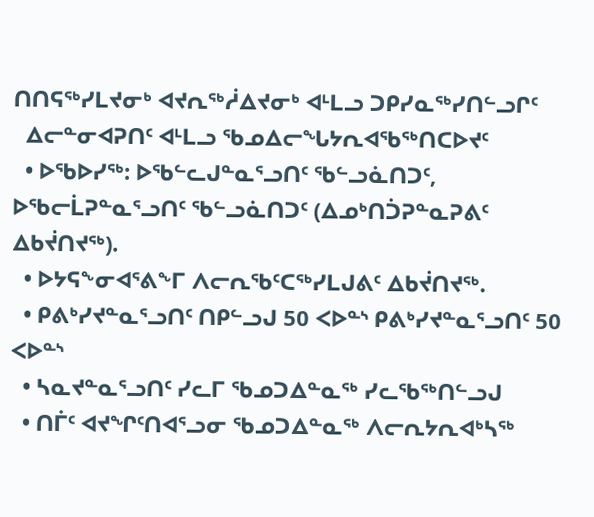ᑎᑎᕋᖅᓯᒪᔪᓂᒃ ᐊᔪᕆᖅᓲᐃᔪᓂᒃ ᐊᒻᒪᓗ ᑐᑭᓯᓇᖅᓯᑎᓪᓗᒋᑦ
  ᐃᓕᓐᓂᐊᕈᑎᑦ ᐊᒻᒪᓗ ᖃᓄᐃᓕᖓᔭᕆᐊᖃᖅᑎᑕᐅᔪᑦ
  • ᐅᖃᐅᓯᖅ: ᐅᖃᓪᓚᒍᓐᓇᕐᓗᑎᑦ ᖃᓪᓗᓈᑎᑐᑦ, ᐅᖃᓕᒫᕈᓐᓇᕐᓗᑎᑦ ᖃᓪᓗᓈᑎᑐᑦ (ᐃᓄᒃᑎᑑᕈᓐᓇᕈᕕᑦ ᐃᑲᔫᑎᔪᖅ).
  • ᐅᔭᕋᖕᓂᐊᕐᕕᖕᒥ ᐱᓕᕆᖃᑦᑕᖅᓯᒪᒍᕕᑦ ᐃᑲᔫᑎᔪᖅ.
  • ᑭᕕᒃᓯᔪᓐᓇᕐᓗᑎᑦ ᑎᑭᓪᓗᒍ 50 ᐸᐅᓐᔅ ᑭᕕᒃᓯᔪᓐᓇᕐᓗᑎᑦ 50 ᐸᐅᓐᔅ
  • ᓴᓇᔪᓐᓇᕐᓗᑎᑦ ᓯᓚᒥ ᖃᓄᑐᐃᓐᓇᖅ ᓯᓚᖃᖅᑎᓪᓗᒍ
  • ᑎᒦᑦ ᐊᔪᖏᑦᑎᐊᕐᓗᓂ ᖃᓄᑐᐃᓐᓇᖅ ᐱᓕᕆᔭᕆᐊᒃᓴᖅ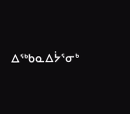ᐃᖅᑲᓇᐃᔮᕐᓂᒃ